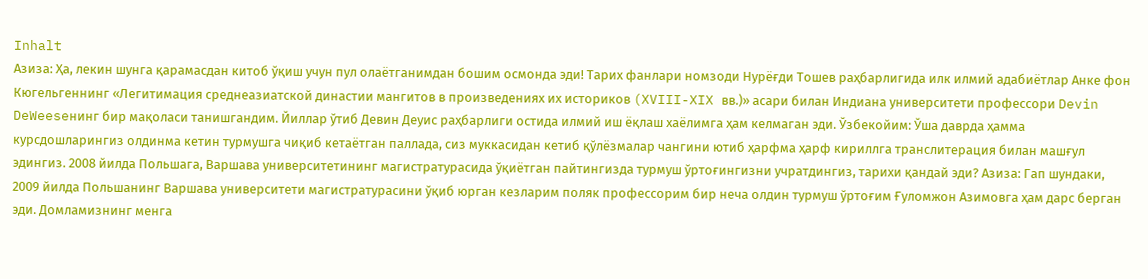Inhalt
Азиза: Ҳа, лекин шунга қарамасдан китоб ўқиш учун пул олаётганимдан бошим осмонда эди! Тарих фанлари номзоди Нурёғди Тошев раҳбарлигида илк илмий адабиётлар Анке фон Кюгельгеннинг «Легитимация среднеазиатской династии мангитов в произведениях их историков (XVIII-XIX вв.)» асари билан Индиана университети профессори Devin DeWeeseнинг бир мақоласи танишгандим. Йиллар ўтиб Девин Деуис раҳбарлиги остида илмий иш ёқлаш хаёлимга ҳам келмаган эди. Ўзбекойим: Ўша даврда ҳамма курсдошларингиз олдинма кетин турмушга чиқиб кетаётган паллада, сиз муккасидан кетиб қўлёзмалар чангини ютиб ҳарфма ҳарф кириллга транслитерация билан машғул эдингиз. 2008 йилда Польшага, Варшава университетининг магистратурасида ўқиётган пайтингизда турмуш ўртоғингизни учратдингиз, тарихи қандай эди? Азиза: Гап шундаки, 2009 йилда Польшанинг Варшава университети магистратурасини ўқиб юрган кезларим поляк профессорим бир неча олдин турмуш ўртоғим Ғуломжон Азимовга ҳам дарс берган эди. Домламизнинг менга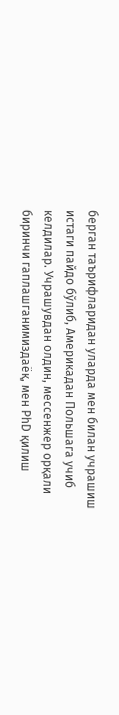берган таърифларидан уларда мен билан учрашиш истаги пайдо бўлиб, Америкадан Польшага учиб келдилар. Учрашувдан олдин, мессенжер орқали биринчи гаплашганимиздаёқ, мен PhD қилиш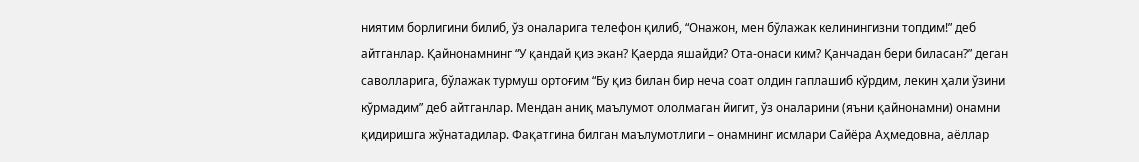ниятим борлигини билиб, ўз оналарига телефон қилиб, “Онажон, мен бўлажак келинингизни топдим!” деб айтганлар. Қайнонамнинг “У қандай қиз экан? Қаерда яшайди? Ота-онаси ким? Қанчадан бери биласан?” деган саволларига, бўлажак турмуш ортоғим “Бу қиз билан бир неча соат олдин гаплашиб кўрдим, лекин ҳали ўзини кўрмадим” деб айтганлар. Мендан аниқ маълумот ололмаган йигит, ўз оналарини (яъни қайнонамни) онамни қидиришга жўнатадилар. Фақатгина билган маълумотлиги – онамнинг исмлари Сайёра Аҳмедовна, аёллар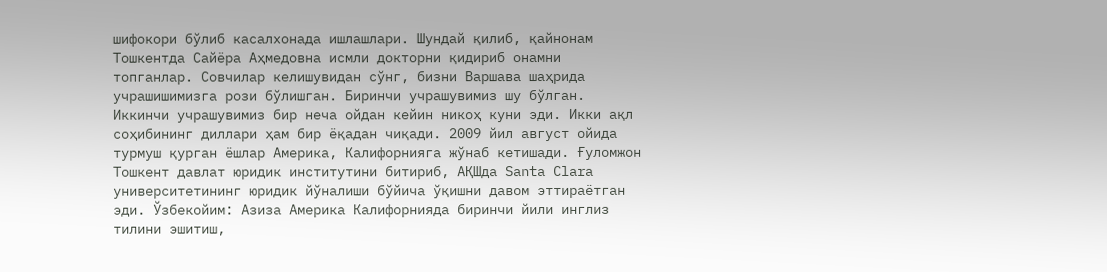шифокори бўлиб касалхонада ишлашлари. Шундай қилиб, қайнонам Тошкентда Сайёра Аҳмедовна исмли докторни қидириб онамни топганлар. Совчилар келишувидан сўнг, бизни Варшава шаҳрида учрашишимизга рози бўлишган. Биринчи учрашувимиз шу бўлган. Иккинчи учрашувимиз бир неча ойдан кейин никоҳ куни эди. Икки ақл соҳибининг диллари ҳам бир ёқадан чиқади. 2009 йил август ойида турмуш қурган ёшлар Америка, Калифорнияга жўнаб кетишади. Ғуломжон Тошкент давлат юридик институтини битириб, АҚШда Santa Clara университетининг юридик йўналиши бўйича ўқишни давом эттираётган эди. Ўзбекойим: Азиза Америка Калифорнияда биринчи йили инглиз тилини эшитиш,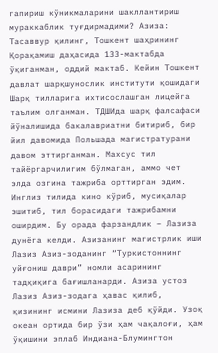гапириш кўникмаларини шакллантириш мураккаблик туғдирмадими? Азиза: Тасаввур қилинг, Тошкент шаҳрининг Қорақамиш даҳасида 133-мактабда ўқиганман, оддий мактаб. Кейин Тошкент давлат шарқшунослик институти қошидаги Шарқ тилларига ихтисослашган лицейга таълим олганман. ТДШИда шарқ фалсафаси йўналишида бакалавриатни битириб, бир йил давомида Польшада магистратурани давом эттирганман. Махсус тил тайёргарчилигим бўлмаган, аммо чет элда озгина тажриба орттирган эдим. Инглиз тилида кино кўриб, мусиқалар эшитиб, тил борасидаги тажрибамни оширдим. Бу орада фарзандлик – Лазиза дунёга келди. Азизанинг магистрлик иши Лазиз Азиз-зоданинг “Туркистоннинг уйғониш даври” номли асарининг тадқиқига бағишланарди. Азиза устоз Лазиз Азиз-зодага ҳавас қилиб, қизининг исмини Лазиза деб қўйди. Узоқ океан ортида бир ўзи ҳам чақалоғи, ҳам ўқишини эплаб Индиана-Блумингтон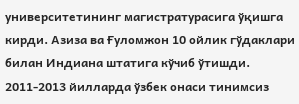университетининг магистратурасига ўқишга кирди. Азиза ва Ғуломжон 10 ойлик гўдаклари билан Индиана штатига кўчиб ўтишди. 2011-2013 йилларда ўзбек онаси тинимсиз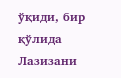ўқиди, бир қўлида Лазизани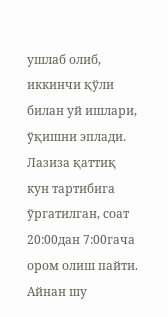ушлаб олиб, иккинчи қўли билан уй ишлари, ўқишни эплади. Лазиза қаттиқ кун тартибига ўргатилган, соат 20:00дан 7:00гача ором олиш пайти. Айнан шу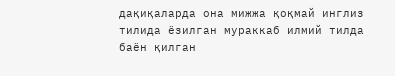дақиқаларда она мижжа қоқмай инглиз тилида ёзилган мураккаб илмий тилда баён қилган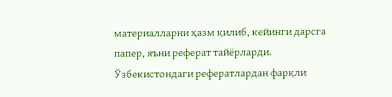материалларни ҳазм қилиб, кейинги дарсга папер, яъни реферат тайёрларди. Ўзбекистондаги рефератлардан фарқли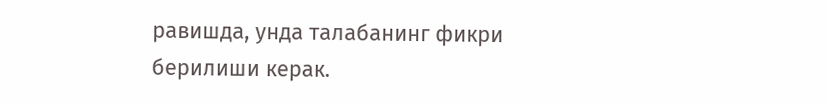равишда, унда талабанинг фикри берилиши керак.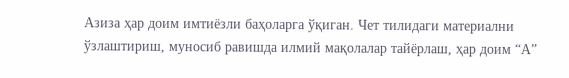Азиза ҳар доим имтиёзли баҳоларга ўқиган. Чет тилидаги материални ўзлаштириш, муносиб равишда илмий мақолалар тайёрлаш, ҳар доим “А”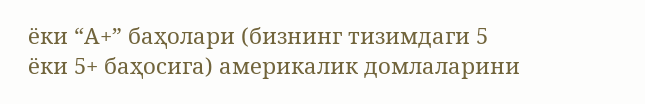ёки “А+” баҳолари (бизнинг тизимдаги 5 ёки 5+ баҳосига) америкалик домлаларини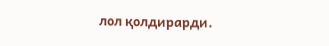лол қолдирарди.